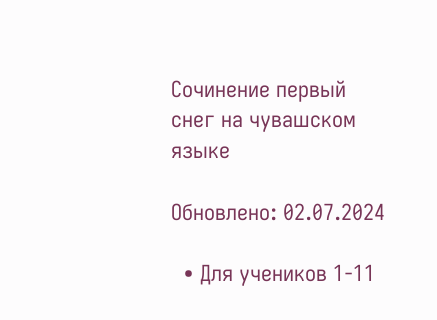Сочинение первый снег на чувашском языке

Обновлено: 02.07.2024

  • Для учеников 1-11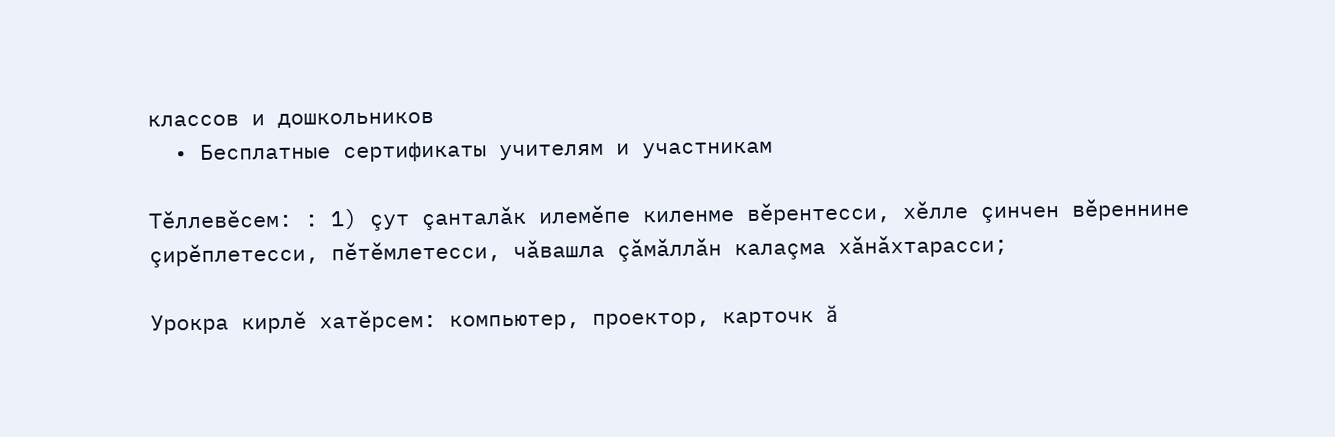классов и дошкольников
  • Бесплатные сертификаты учителям и участникам

Тĕллевĕсем: : 1) çут çанталăк илемĕпе киленме вĕрентесси, хĕлле çинчен вĕреннине çирĕплетесси, пĕтĕмлетесси, чăвашла çăмăллăн калаçма хăнăхтарасси;

Урокра кирлĕ хатĕрсем: компьютер, проектор, карточк ă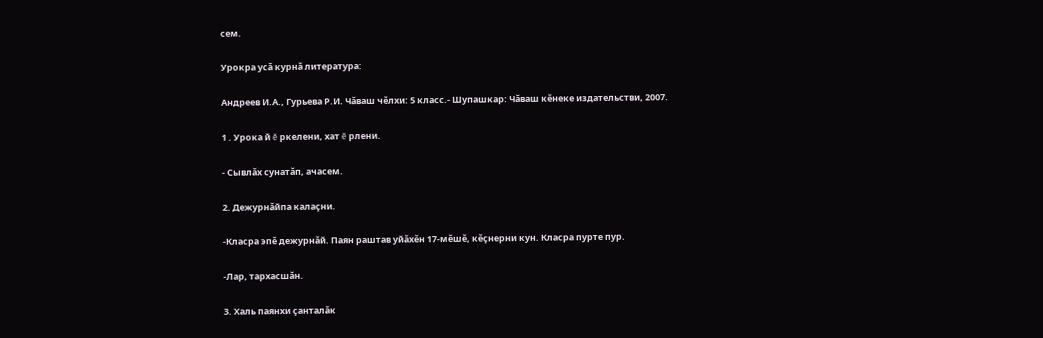сем.

Урокра усă курнă литература:

Андреев И.А., Гурьева Р.И. Чăваш чĕлхи: 5 класс.- Шупашкар: Чăваш кĕнеке издательстви, 2007.

1 . Урока й ĕ ркелени, хат ĕ рлени.

- Сывлăх сунатăп, ачасем.

2. Дежурнăйпа калаçни.

-Класра эпĕ дежурнăй. Паян раштав уйăхĕн 17-мĕшĕ, кĕçнерни кун. Класра пурте пур.

-Лар, тархасшăн.

3. Халь паянхи çанталăк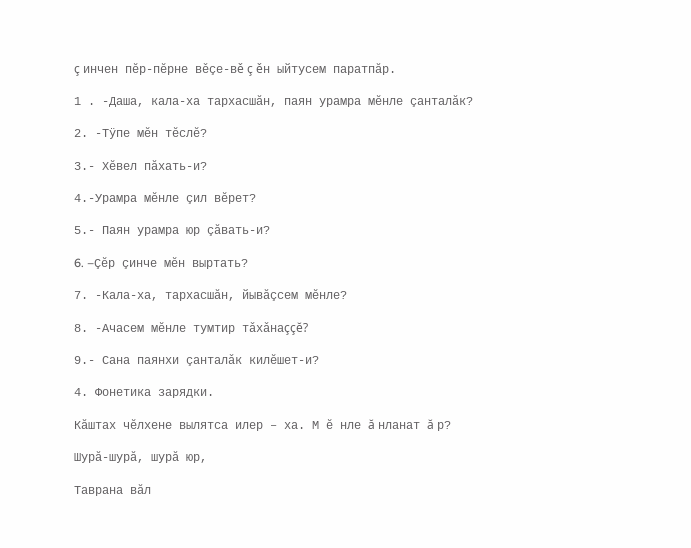ç инчен пĕр-пĕрне вěçе-вě ç ěн ыйтусем паратпăр.

1 . -Даша, кала-ха тархасшăн, паян урамра мĕнле çанталăк?

2. -Тÿпе мĕн тĕслĕ?

3.- Хĕвел пăхать-и?

4.-Урамра мĕнле çил вĕрет?

5.- Паян урамра юр çăвать-и?

6. –Çĕр çинче мĕн выртать?

7. -Кала-ха, тархасшăн, йывăçсем мĕнле?

8. -Ачасем мĕнле тумтир тǎхǎнаççĕ?

9.- Сана паянхи çанталǎк килĕшет-и?

4. Фонетика зарядки.

Кăштах чĕлхене вылятса илер – ха. М ӗ нле ă нланат ă р?

Шурă-шурă, шурă юр,

Таврана вăл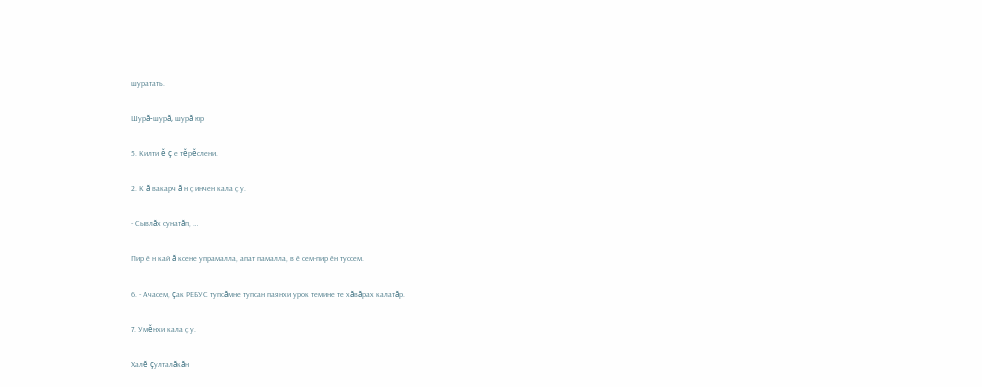шуратать.

Шурă-шурă, шурă юр

5. Килти ě ç е тěрěслени.

2. К ă вакарч ă н ҫ инчен кала ҫ у.

- Сывлăх сунатăп, …

Пир ӗ н кай ă ксене упрамалла, апат памалла, в ӗ сем-пир ӗн туссем.

6. - Ачасем, çак РЕБУС тупсăмне тупсан паянхи урок темине те хăвăрах калатăр.

7. Умěнхи кала ҫ у.

Халĕ çулталăкăн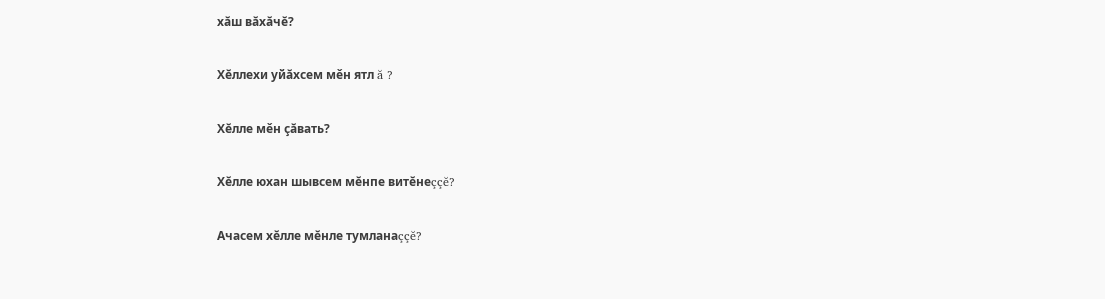хăш вăхăчĕ?

Хĕллехи уйăхсем мěн ятл ă ?

Хĕлле мěн çăвать?

Хĕлле юхан шывсем мĕнпе витĕнеççĕ?

Ачасем хĕлле мĕнле тумланаççĕ?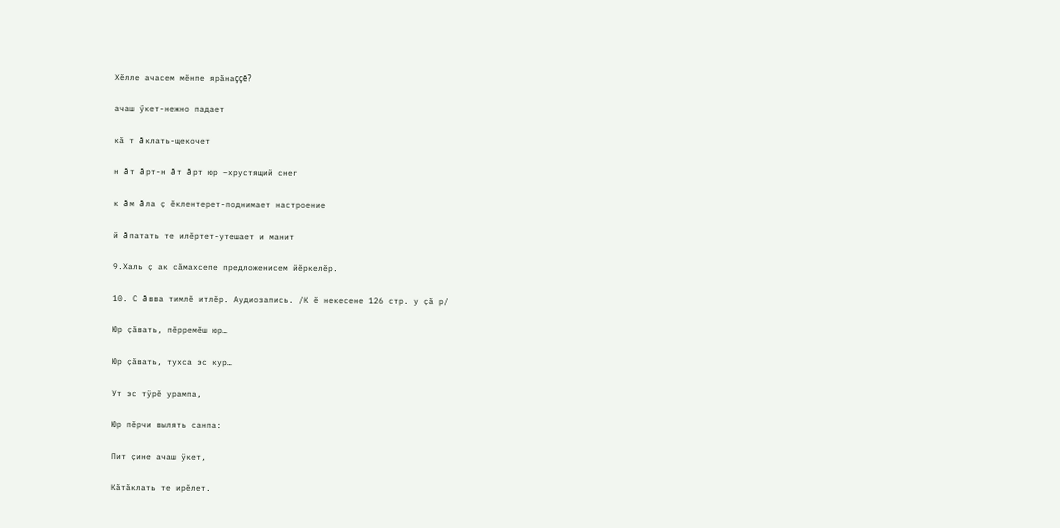Хĕлле ачасем мĕнпе ярăнаççĕ?

ачаш ӳкет-нежно падает

кă т ă клать-щекочет

н ă т ă рт-н ă т ă рт юр –хрустящий снег

к ă м ă ла ҫ ěклентерет-поднимает настроение

й ă патать те илěртет-утешает и манит

9.Халь ҫ ак сăмахсепе предложенисем йĕркелĕр.

10. С ă вва тимлě итлěр. Аудиозапись. /К ӗ некесене 126 стр. у ҫă р/

Юр ҫăвать, пěрремěш юр…

Юр ҫăвать, тухса эс кур…

Ут эс тÿрě урампа,

Юр пěрчи вылять санпа:

Пит ҫине ачаш ÿкет,

Кăтăклать те ирěлет.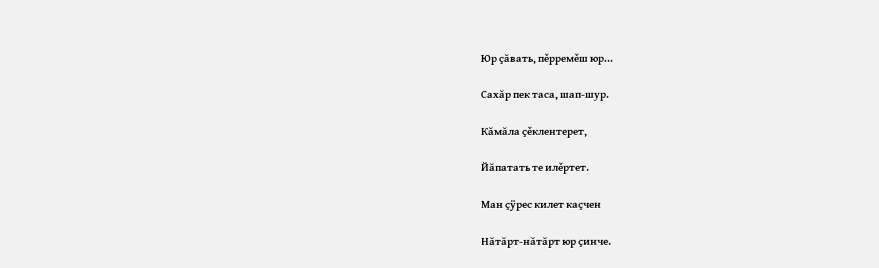Юр ҫăвать, пěрремěш юр…

Сахăр пек таса, шап-шур.

Кăмăла ҫěклентерет,

Йăпатать те илěртет.

Ман ҫÿрес килет каҫчен

Нăтăрт-нăтăрт юр ҫинче.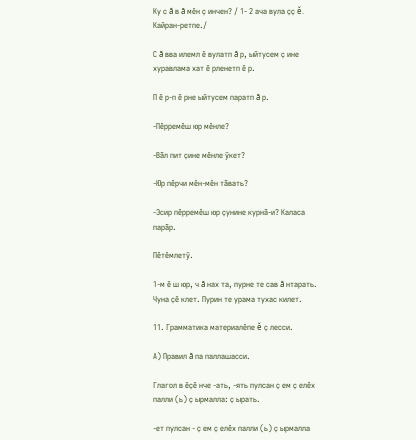Ку с ă в ă мěн ҫ инчен? / 1- 2 ача вула ҫҫ ě. Кайран-ретпе./

С ă вва илемл ӗ вулатп ă р, ыйтусем ҫ ине хуравлама хат ӗ рленетп ӗ р.

П ӗ р-п ӗ рне ыйтусем паратп ă р.

-Пěрремěш юр мěнле?

-Вãл пит ҫине мěнле ÿкет?

-Юр пěрчи мěн-мěн тãвать?

-Эсир пěрремěш юр ҫунине курнã-и? Каласа парãр.

Пěтěмлетÿ.

1-м ӗ ш юр, ч ă нах та, пурне те сав ă нтарать. Чуна ҫӗ клет. Пурин те урама тухас килет.

11. Грамматика материалěпе ě ҫ лесси.

А) Правил ă па паллашасси.

Глагол в ӗҫӗ нче -ать, -ять пулсан ҫ ем ҫ елěх палли (ь) ҫ ырмалла: ҫ ырать.

-ет пулсан - ҫ ем ҫ елěх палли (ь) ҫ ырмалла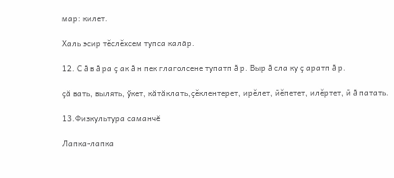мар: килет.

Халь эсир тěслěхсем тупса калãр.

12. С ă в ă ра ҫ ак ă н пек глаголсене тупатп ă р. Выр ă сла ку ҫ аратп ă р.

ҫă вать, вылять, ӳкет, кăтăклать,ҫěклентерет, ирěлет, йěпетет, илěртет, й ă патать.

13.Физкультура саманчĕ

Лапка-лапка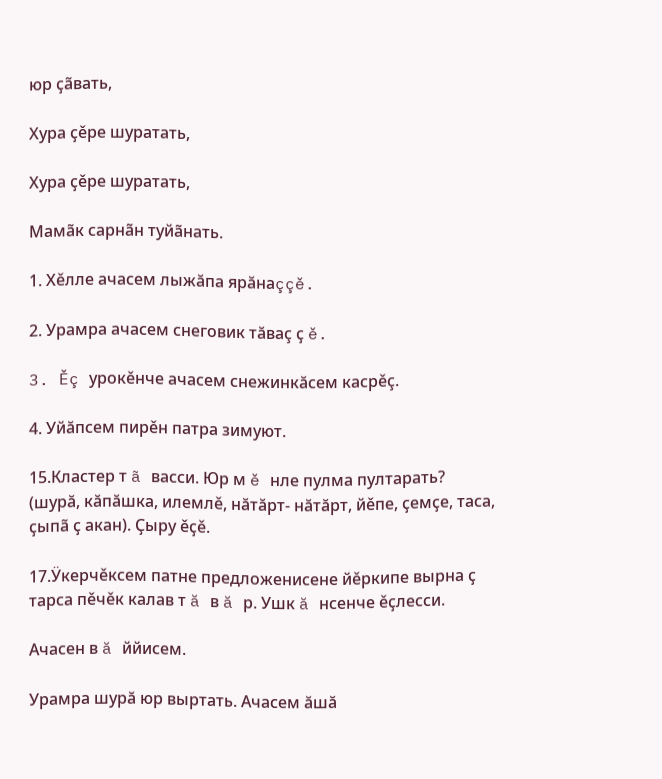юр ҫãвать,

Хура ҫěре шуратать,

Хура ҫěре шуратать,

Мамãк сарнãн туйãнать.

1. Хěлле ачасем лыжăпа ярăнаççě.

2. Урамра ачасем снеговик тăваç ҫ ě.

3. Ěç урокěнче ачасем снежинкăсем касрěç.

4. Уйăпсем пирěн патра зимуют.

15.Кластер т ã васси. Юр м ě нле пулма пултарать? (шурă, кăпăшка, илемлě, нăтăрт- нăтăрт, йěпе, ҫемҫе, таса, ҫыпã ҫ акан). Ҫыру ěҫě.

17.Ӱкерчěксем патне предложенисене йěркипе вырна ҫ тарса пěчěк калав т ă в ă р. Ушк ă нсенче ěҫлесси.

Ачасен в ă ййисем.

Урамра шурă юр выртать. Ачасем ăшă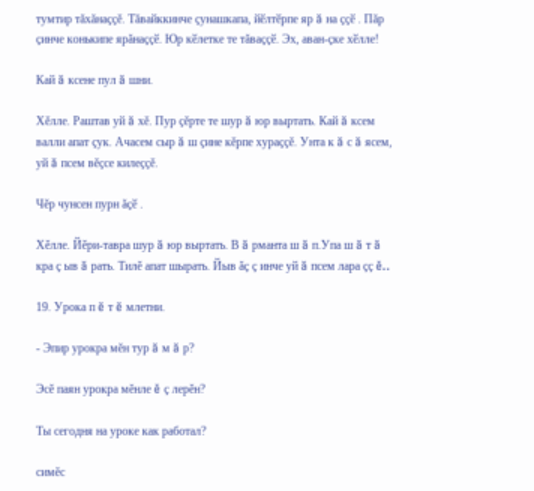тумтир тăхăнаҫҫě. Тăвайккинче ҫунашкапа, йӗлтӗрпе яр ă на ҫҫӗ . Пăр ҫинче конькипе ярăнаҫҫӗ. Юр кӗлетке те тăваҫҫӗ. Эх, аван-ҫке хӗлле!

Кай ă ксене пул ă шни.

Хěлле. Раштав уй ă хě. Пур ҫěрте те шур ă юр выртать. Кай ă ксем валли апат ҫук. Ачасем сыр ă ш ҫине кěрпе хураҫҫě. Унта к ă с ă ясем, уй ă псем вěҫсе килеҫҫě.

Чěр чунсен пурн ăҫӗ .

Хěлле. Йěри-тавра шур ă юр выртать. В ă рманта ш ă п.Упа ш ă т ă кра ҫ ыв ă рать. Тилě апат шырать. Йыв ăҫ ҫ инче уй ă псем лара ҫҫ ě..

19. Урока п ĕ т ĕ млетни.

- Эпир урокра мĕн тур ă м ă р?

Эсĕ паян урокра мĕнле ě ҫ лерěн?

Ты сегодня на уроке как работал?

симĕс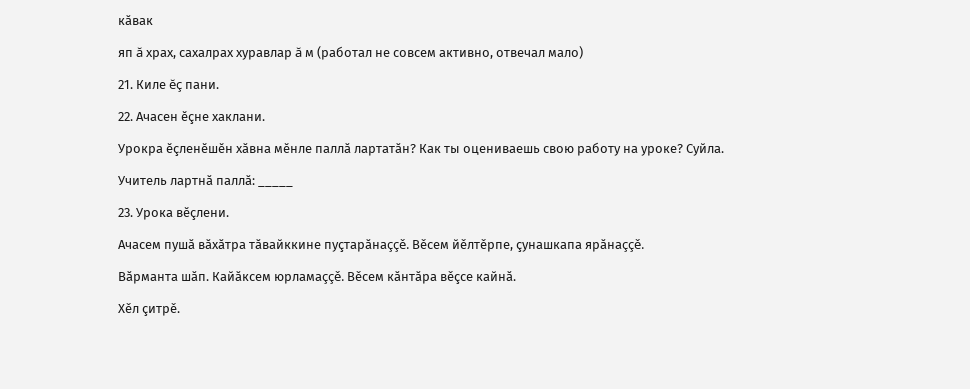кăвак

яп ă храх, сахалрах хуравлар ă м (работал не совсем активно, отвечал мало)

21. Киле ĕç пани.

22. Ачасен ĕçне хаклани.

Урокра ĕçленĕшĕн хăвна мĕнле паллă лартатăн? Как ты оцениваешь свою работу на уроке? Суйла.

Учитель лартнă паллă: _____

23. Урока вĕçлени.

Ачасем пушă вăхăтра тăвайккине пуçтарăнаççě. Вěсем йěлтěрпе, çунашкапа ярăнаççě.

Вăрманта шăп. Кайăксем юрламаççě. Вěсем кăнтăра вěçсе кайнă.

Хěл çитрě.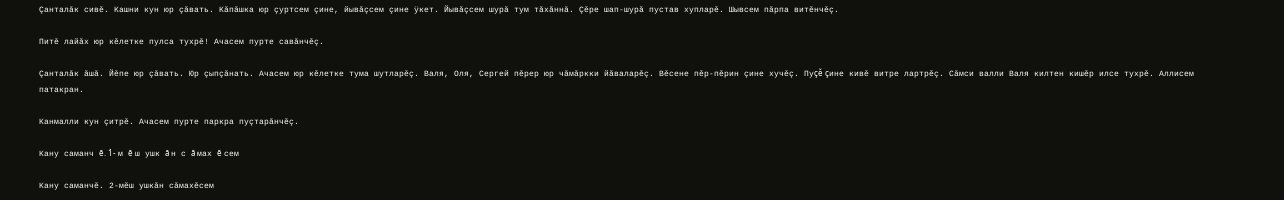Çанталăк сивě. Кашни кун юр çăвать. Кăпăшка юр çуртсем çине, йывăçсем çине ÿкет. Йывăçсем шурă тум тăхăннă. Çěре шап-шурă пустав хупларě. Шывсем пăрпа витěнчěç.

Питě лайăх юр кěлетке пулса тухрě! Ачасем пурте савăнчěç.

Çанталăк ăшă. Йěпе юр çăвать. Юр çыпçăнать. Ачасем юр кěлетке тума шутларěç. Валя, Оля, Сергей пěрер юр чăмăркки йăваларěç. Вěсене пěр-пěрин çине хучěç. Пуçě çине кивě витре лартрěç. Сăмси валли Валя килтен кишěр илсе тухрě. Аллисем патакран.

Канмалли кун çитрě. Ачасем пурте паркра пуçтарăнчěç.

Кану саманч ĕ. 1- м ĕ ш ушк ă н с ă мах ĕ сем

Кану саманчĕ. 2-мĕш ушкăн сăмахĕсем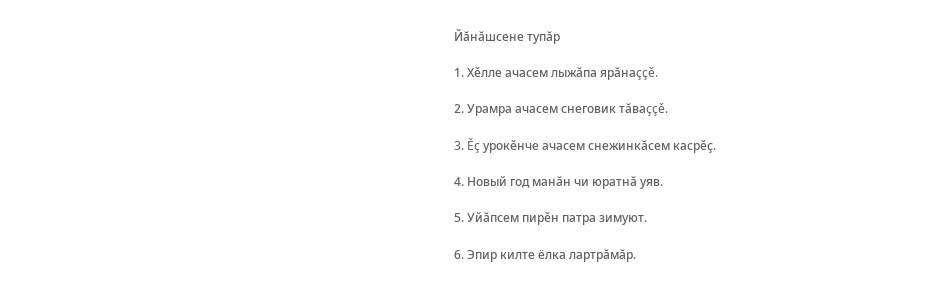Йăнăшсене тупăр

1. Хěлле ачасем лыжăпа ярăнаççě.

2. Урамра ачасем снеговик тăваççě.

3. Ěç урокěнче ачасем снежинкăсем касрěç.

4. Новый год манăн чи юратнă уяв.

5. Уйăпсем пирěн патра зимуют.

6. Эпир килте ёлка лартрăмăр.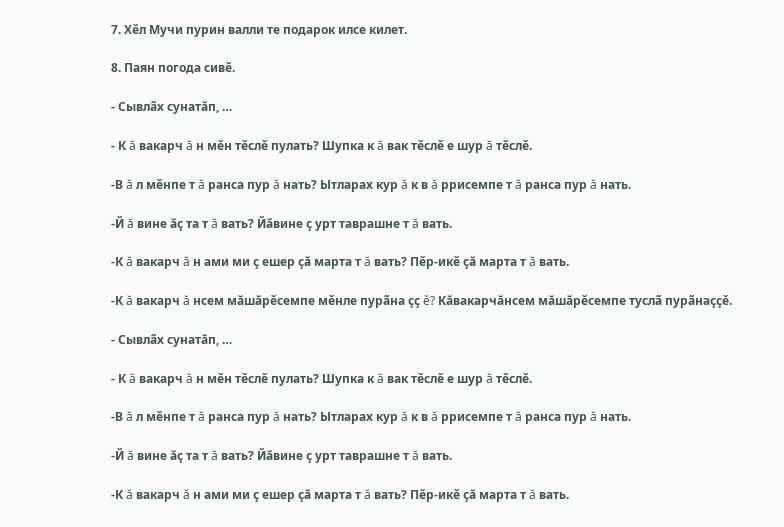7. Хěл Мучи пурин валли те подарок илсе килет.

8. Паян погода сивě.

- Сывлãх сунатăп, …

- К ă вакарч ă н мěн тěслě пулать? Шупка к ă вак тěслě е шур ă тěслě.

-В ă л мěнпе т ă ранса пур ă нать? Ытларах кур ă к в ă ррисемпе т ă ранса пур ă нать.

-Й ă вине ăҫ та т ă вать? Йăвине ҫ урт таврашне т ă вать.

-К ă вакарч ă н ами ми ҫ ешер ҫă марта т ă вать? Пěр-икě ҫă марта т ă вать.

-К ă вакарч ă нсем мăшăрěсемпе мěнле пурãна ҫҫ ě? Кăвакарчăнсем мăшăрěсемпе туслã пурãнаҫҫě.

- Сывлãх сунатăп, …

- К ă вакарч ă н мěн тěслě пулать? Шупка к ă вак тěслě е шур ă тěслě.

-В ă л мěнпе т ă ранса пур ă нать? Ытларах кур ă к в ă ррисемпе т ă ранса пур ă нать.

-Й ă вине ăҫ та т ă вать? Йăвине ҫ урт таврашне т ă вать.

-К ă вакарч ă н ами ми ҫ ешер ҫă марта т ă вать? Пěр-икě ҫă марта т ă вать.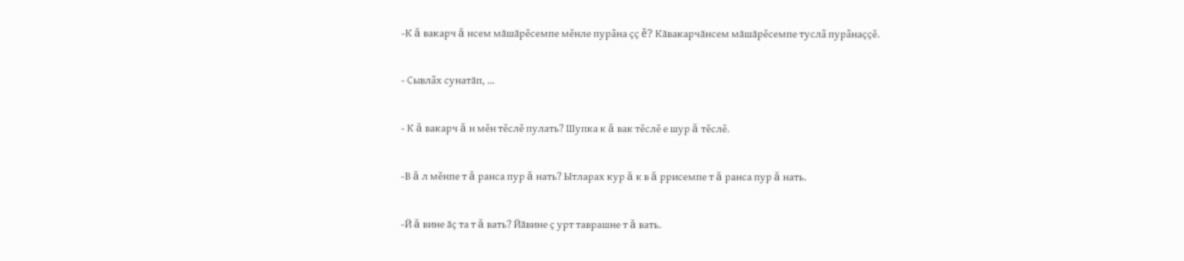-К ă вакарч ă нсем мăшăрěсемпе мěнле пурãна ҫҫ ě? Кăвакарчăнсем мăшăрěсемпе туслã пурãнаҫҫě.

- Сывлãх сунатăп, …

- К ă вакарч ă н мěн тěслě пулать? Шупка к ă вак тěслě е шур ă тěслě.

-В ă л мěнпе т ă ранса пур ă нать? Ытларах кур ă к в ă ррисемпе т ă ранса пур ă нать.

-Й ă вине ăҫ та т ă вать? Йăвине ҫ урт таврашне т ă вать.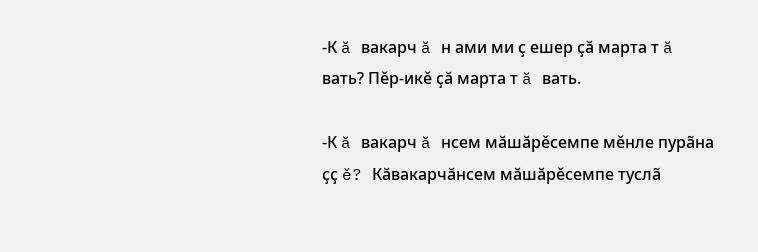-К ă вакарч ă н ами ми ҫ ешер ҫă марта т ă вать? Пěр-икě ҫă марта т ă вать.

-К ă вакарч ă нсем мăшăрěсемпе мěнле пурãна ҫҫ ě? Кăвакарчăнсем мăшăрěсемпе туслã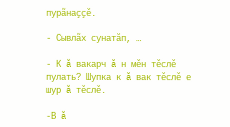пурãнаҫҫě.

- Сывлãх сунатăп, …

- К ă вакарч ă н мěн тěслě пулать? Шупка к ă вак тěслě е шур ă тěслě.

-В ă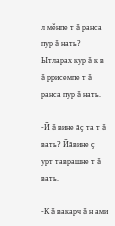л мěнпе т ă ранса пур ă нать? Ытларах кур ă к в ă ррисемпе т ă ранса пур ă нать.

-Й ă вине ăҫ та т ă вать? Йăвине ҫ урт таврашне т ă вать.

-К ă вакарч ă н ами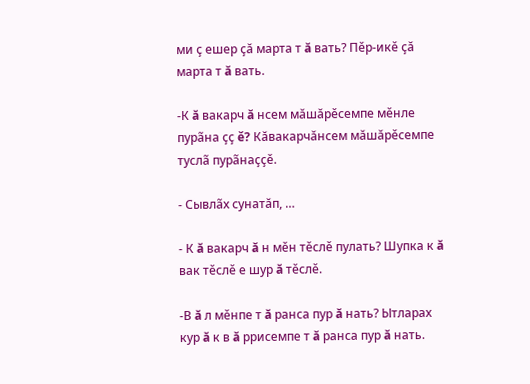ми ҫ ешер ҫă марта т ă вать? Пěр-икě ҫă марта т ă вать.

-К ă вакарч ă нсем мăшăрěсемпе мěнле пурãна ҫҫ ě? Кăвакарчăнсем мăшăрěсемпе туслã пурãнаҫҫě.

- Сывлãх сунатăп, …

- К ă вакарч ă н мěн тěслě пулать? Шупка к ă вак тěслě е шур ă тěслě.

-В ă л мěнпе т ă ранса пур ă нать? Ытларах кур ă к в ă ррисемпе т ă ранса пур ă нать.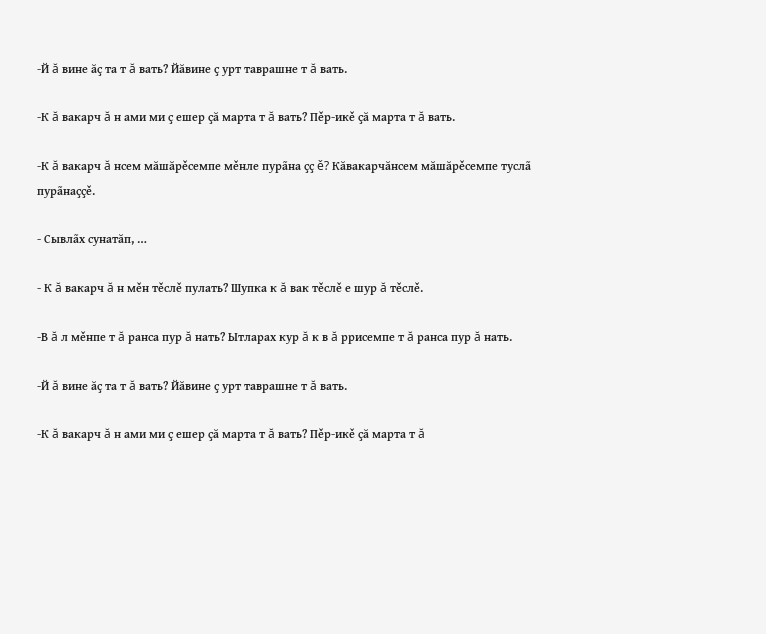-Й ă вине ăҫ та т ă вать? Йăвине ҫ урт таврашне т ă вать.

-К ă вакарч ă н ами ми ҫ ешер ҫă марта т ă вать? Пěр-икě ҫă марта т ă вать.

-К ă вакарч ă нсем мăшăрěсемпе мěнле пурãна ҫҫ ě? Кăвакарчăнсем мăшăрěсемпе туслã пурãнаҫҫě.

- Сывлãх сунатăп, …

- К ă вакарч ă н мěн тěслě пулать? Шупка к ă вак тěслě е шур ă тěслě.

-В ă л мěнпе т ă ранса пур ă нать? Ытларах кур ă к в ă ррисемпе т ă ранса пур ă нать.

-Й ă вине ăҫ та т ă вать? Йăвине ҫ урт таврашне т ă вать.

-К ă вакарч ă н ами ми ҫ ешер ҫă марта т ă вать? Пěр-икě ҫă марта т ă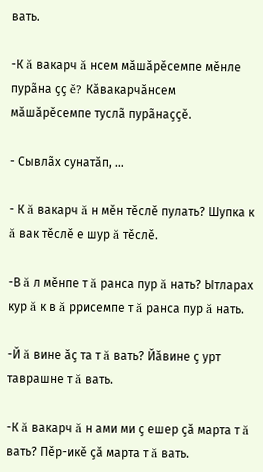вать.

-К ă вакарч ă нсем мăшăрěсемпе мěнле пурãна ҫҫ ě? Кăвакарчăнсем мăшăрěсемпе туслã пурãнаҫҫě.

- Сывлãх сунатăп, …

- К ă вакарч ă н мěн тěслě пулать? Шупка к ă вак тěслě е шур ă тěслě.

-В ă л мěнпе т ă ранса пур ă нать? Ытларах кур ă к в ă ррисемпе т ă ранса пур ă нать.

-Й ă вине ăҫ та т ă вать? Йăвине ҫ урт таврашне т ă вать.

-К ă вакарч ă н ами ми ҫ ешер ҫă марта т ă вать? Пěр-икě ҫă марта т ă вать.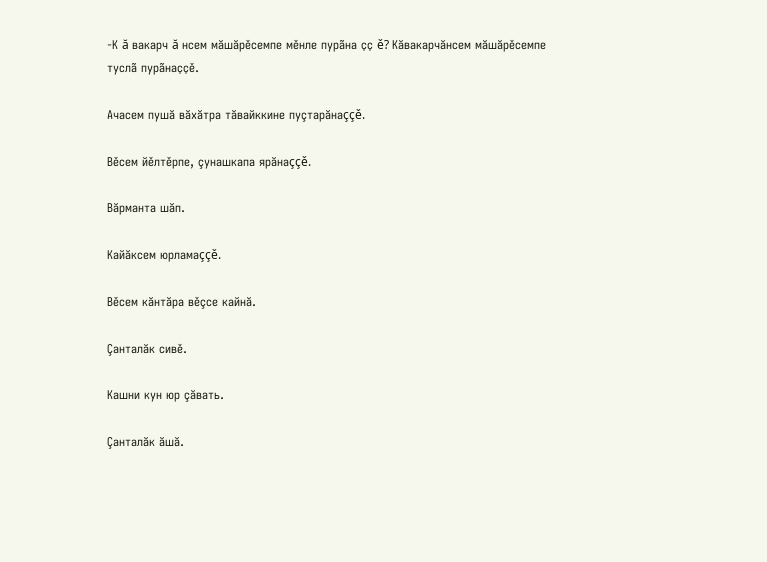-К ă вакарч ă нсем мăшăрěсемпе мěнле пурãна ҫҫ ě? Кăвакарчăнсем мăшăрěсемпе туслã пурãнаҫҫě.

Ачасем пушă вăхăтра тăвайккине пуçтарăнаççě.

Вěсем йěлтěрпе, çунашкапа ярăнаççě.

Вăрманта шăп.

Кайăксем юрламаççě.

Вěсем кăнтăра вěçсе кайнă.

Çанталăк сивě.

Кашни кун юр çăвать.

Çанталăк ăшă.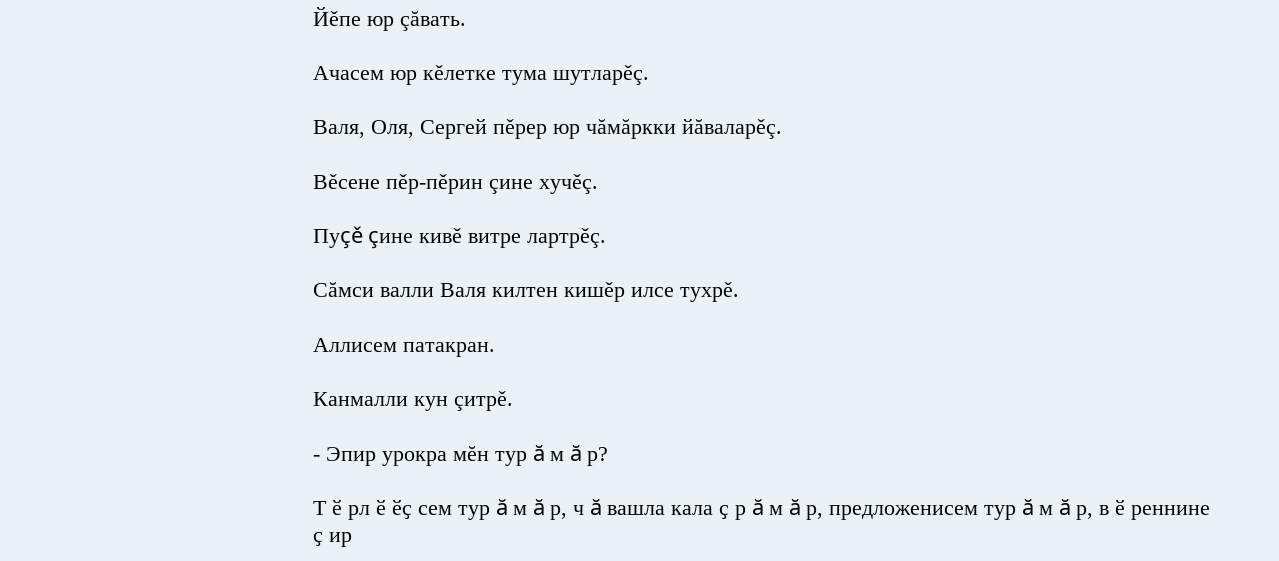Йěпе юр çăвать.

Ачасем юр кěлетке тума шутларěç.

Валя, Оля, Сергей пěрер юр чăмăркки йăваларěç.

Вěсене пěр-пěрин çине хучěç.

Пуçě çине кивě витре лартрěç.

Сăмси валли Валя килтен кишěр илсе тухрě.

Аллисем патакран.

Канмалли кун çитрě.

- Эпир урокра мĕн тур ă м ă р?

Т ӗ рл ӗ ӗҫ сем тур ă м ă р, ч ă вашла кала ҫ р ă м ă р, предложенисем тур ă м ă р, в ӗ реннине ҫ ир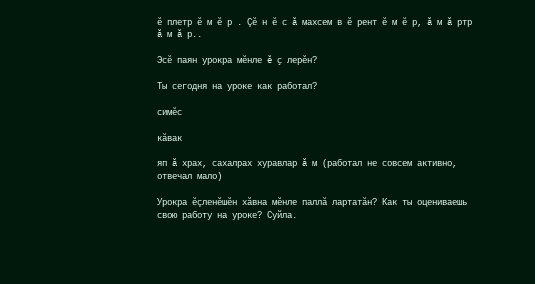ӗ плетр ӗ м ӗ р . Çӗ н ӗ с ă махсем в ӗ рент ӗ м ӗ р, ă м ă ртр ă м ă р..

Эсĕ паян урокра мĕнле ě ҫ лерěн?

Ты сегодня на уроке как работал?

симĕс

кăвак

яп ă храх, сахалрах хуравлар ă м (работал не совсем активно, отвечал мало)

Урокра ĕçленĕшĕн хăвна мĕнле паллă лартатăн? Как ты оцениваешь свою работу на уроке? Суйла.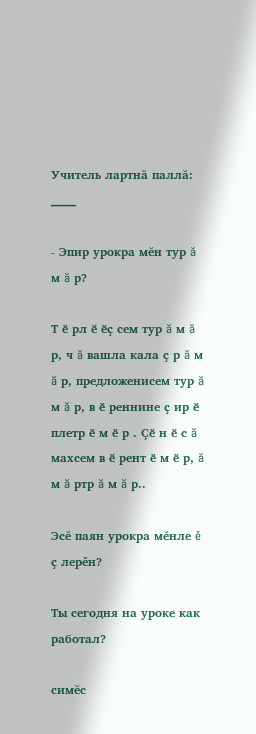Учитель лартнă паллă: _____

- Эпир урокра мĕн тур ă м ă р?

Т ӗ рл ӗ ӗҫ сем тур ă м ă р, ч ă вашла кала ҫ р ă м ă р, предложенисем тур ă м ă р, в ӗ реннине ҫ ир ӗ плетр ӗ м ӗ р . Çӗ н ӗ с ă махсем в ӗ рент ӗ м ӗ р, ă м ă ртр ă м ă р..

Эсĕ паян урокра мĕнле ě ҫ лерěн?

Ты сегодня на уроке как работал?

симĕс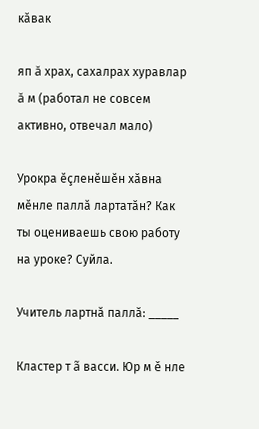кăвак

яп ă храх, сахалрах хуравлар ă м (работал не совсем активно, отвечал мало)

Урокра ĕçленĕшĕн хăвна мĕнле паллă лартатăн? Как ты оцениваешь свою работу на уроке? Суйла.

Учитель лартнă паллă: _____

Кластер т ã васси. Юр м ě нле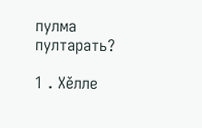пулма пултарать?

1 . Хěлле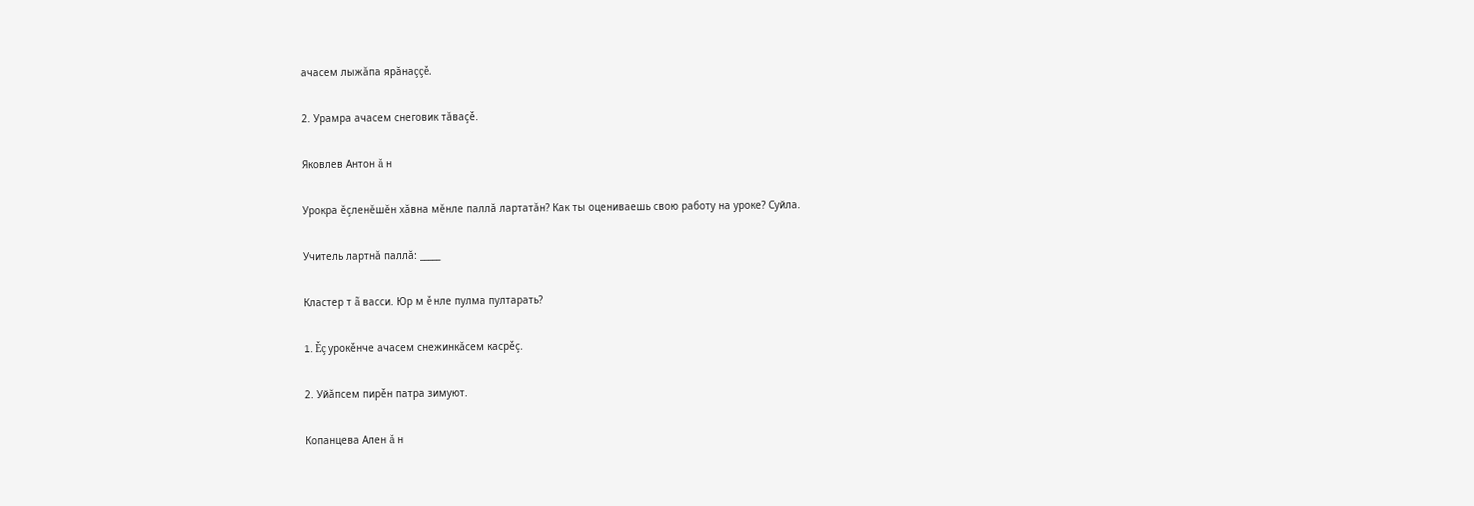ачасем лыжăпа ярăнаççě.

2. Урамра ачасем снеговик тăваçě.

Яковлев Антон ă н

Урокра ĕçленĕшĕн хăвна мĕнле паллă лартатăн? Как ты оцениваешь свою работу на уроке? Суйла.

Учитель лартнă паллă: _____

Кластер т ã васси. Юр м ě нле пулма пултарать?

1. Ěç урокěнче ачасем снежинкăсем касрěç.

2. Уйăпсем пирěн патра зимуют.

Копанцева Ален ă н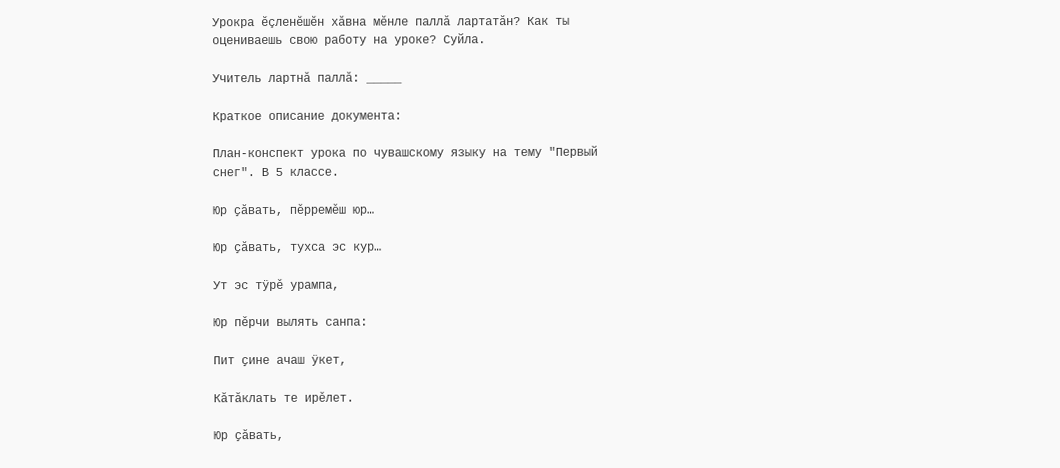Урокра ĕçленĕшĕн хăвна мĕнле паллă лартатăн? Как ты оцениваешь свою работу на уроке? Суйла.

Учитель лартнă паллă: _____

Краткое описание документа:

План-конспект урока по чувашскому языку на тему "Первый снег". В 5 классе.

Юр ҫăвать, пěрремěш юр…

Юр ҫăвать, тухса эс кур…

Ут эс тÿрě урампа,

Юр пěрчи вылять санпа:

Пит ҫине ачаш ÿкет,

Кăтăклать те ирěлет.

Юр ҫăвать,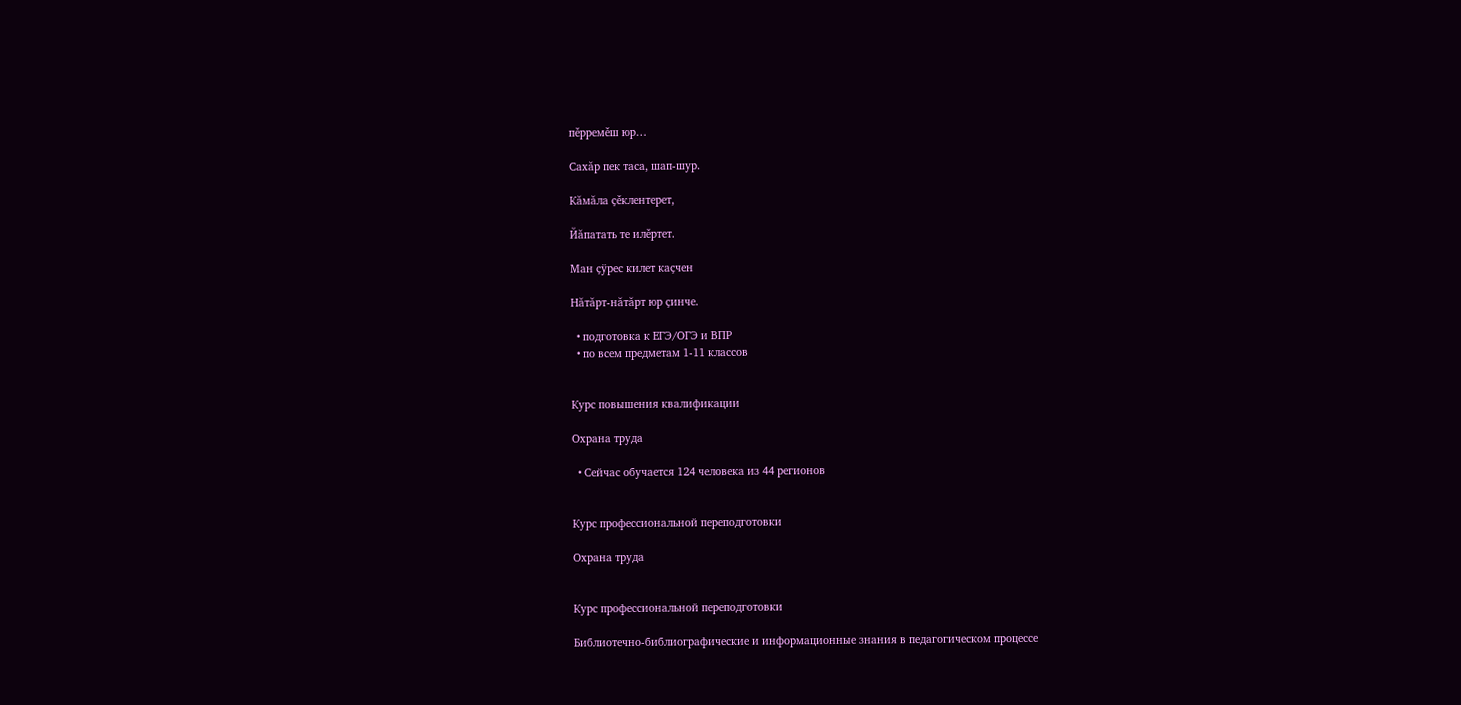пěрремěш юр…

Сахăр пек таса, шап-шур.

Кăмăла ҫěклентерет,

Йăпатать те илěртет.

Ман ҫÿрес килет каҫчен

Нăтăрт-нăтăрт юр ҫинче.

  • подготовка к ЕГЭ/ОГЭ и ВПР
  • по всем предметам 1-11 классов


Курс повышения квалификации

Охрана труда

  • Сейчас обучается 124 человека из 44 регионов


Курс профессиональной переподготовки

Охрана труда


Курс профессиональной переподготовки

Библиотечно-библиографические и информационные знания в педагогическом процессе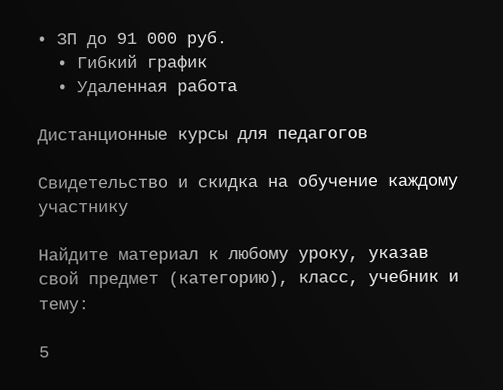• ЗП до 91 000 руб.
  • Гибкий график
  • Удаленная работа

Дистанционные курсы для педагогов

Свидетельство и скидка на обучение каждому участнику

Найдите материал к любому уроку, указав свой предмет (категорию), класс, учебник и тему:

5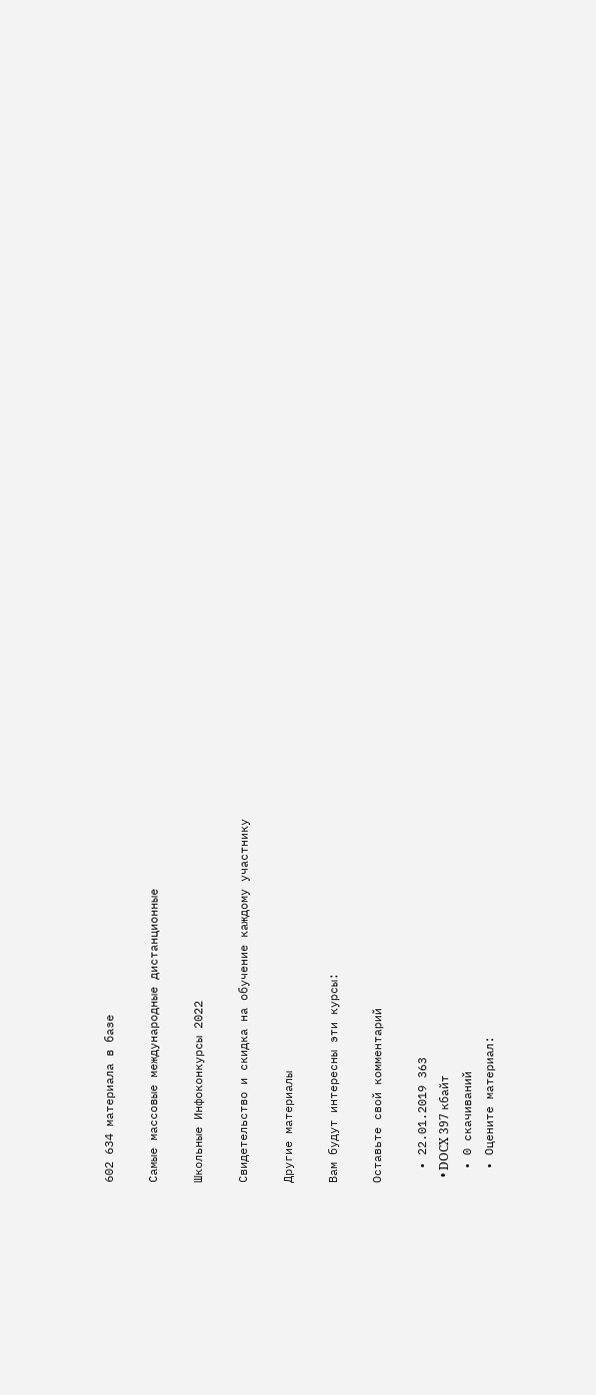602 634 материала в базе

Самые массовые международные дистанционные

Школьные Инфоконкурсы 2022

Свидетельство и скидка на обучение каждому участнику

Другие материалы

Вам будут интересны эти курсы:

Оставьте свой комментарий

  • 22.01.2019 363
  • DOCX 397 кбайт
  • 0 скачиваний
  • Оцените материал: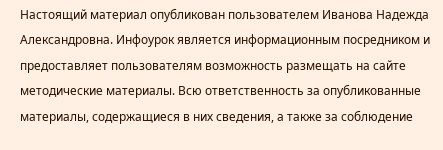Настоящий материал опубликован пользователем Иванова Надежда Александровна. Инфоурок является информационным посредником и предоставляет пользователям возможность размещать на сайте методические материалы. Всю ответственность за опубликованные материалы, содержащиеся в них сведения, а также за соблюдение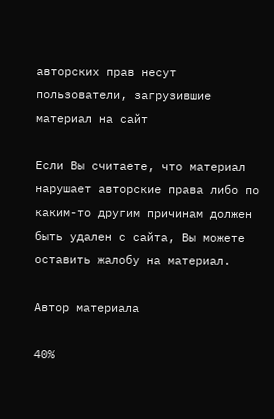авторских прав несут пользователи, загрузившие материал на сайт

Если Вы считаете, что материал нарушает авторские права либо по каким-то другим причинам должен быть удален с сайта, Вы можете оставить жалобу на материал.

Автор материала

40%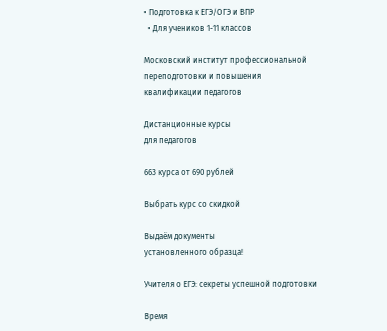• Подготовка к ЕГЭ/ОГЭ и ВПР
  • Для учеников 1-11 классов

Московский институт профессиональной
переподготовки и повышения
квалификации педагогов

Дистанционные курсы
для педагогов

663 курса от 690 рублей

Выбрать курс со скидкой

Выдаём документы
установленного образца!

Учителя о ЕГЭ: секреты успешной подготовки

Время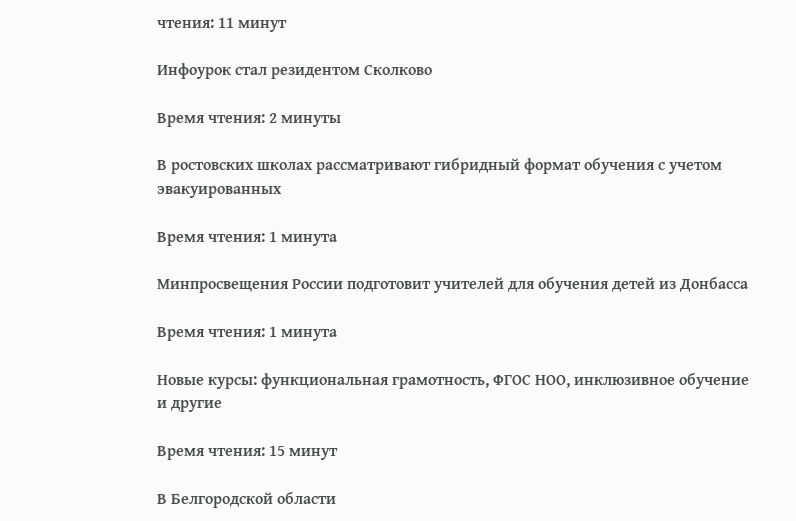чтения: 11 минут

Инфоурок стал резидентом Сколково

Время чтения: 2 минуты

В ростовских школах рассматривают гибридный формат обучения с учетом эвакуированных

Время чтения: 1 минута

Минпросвещения России подготовит учителей для обучения детей из Донбасса

Время чтения: 1 минута

Новые курсы: функциональная грамотность, ФГОС НОО, инклюзивное обучение и другие

Время чтения: 15 минут

В Белгородской области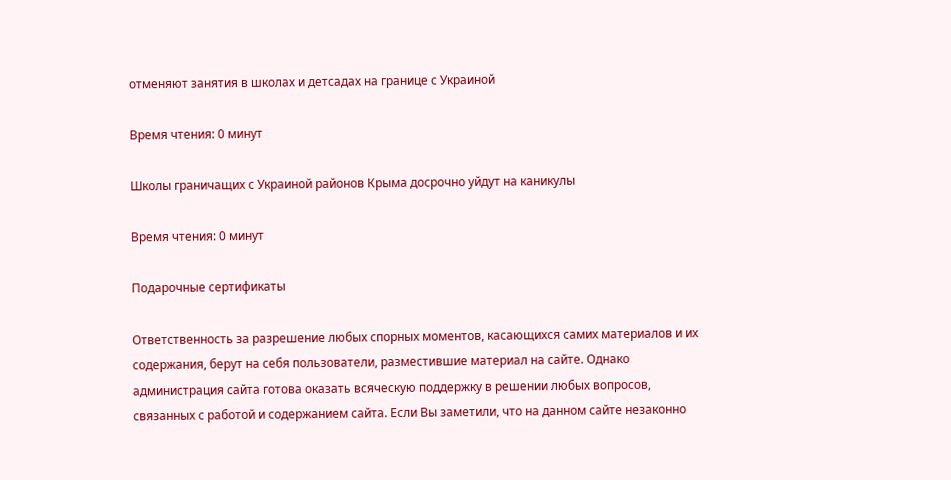отменяют занятия в школах и детсадах на границе с Украиной

Время чтения: 0 минут

Школы граничащих с Украиной районов Крыма досрочно уйдут на каникулы

Время чтения: 0 минут

Подарочные сертификаты

Ответственность за разрешение любых спорных моментов, касающихся самих материалов и их содержания, берут на себя пользователи, разместившие материал на сайте. Однако администрация сайта готова оказать всяческую поддержку в решении любых вопросов, связанных с работой и содержанием сайта. Если Вы заметили, что на данном сайте незаконно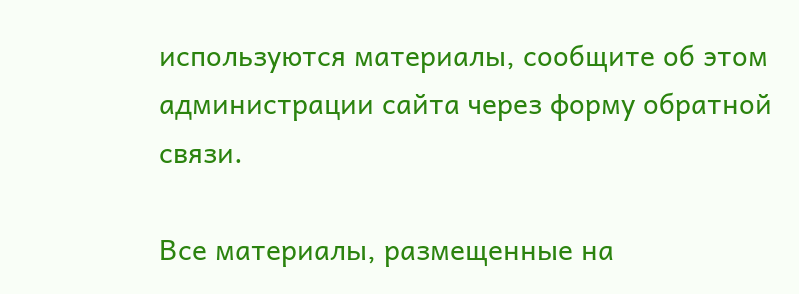используются материалы, сообщите об этом администрации сайта через форму обратной связи.

Все материалы, размещенные на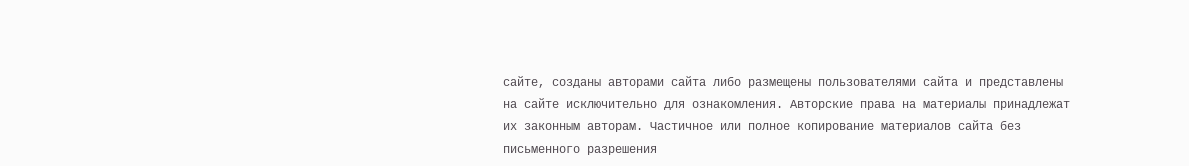сайте, созданы авторами сайта либо размещены пользователями сайта и представлены на сайте исключительно для ознакомления. Авторские права на материалы принадлежат их законным авторам. Частичное или полное копирование материалов сайта без письменного разрешения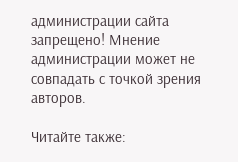администрации сайта запрещено! Мнение администрации может не совпадать с точкой зрения авторов.

Читайте также: